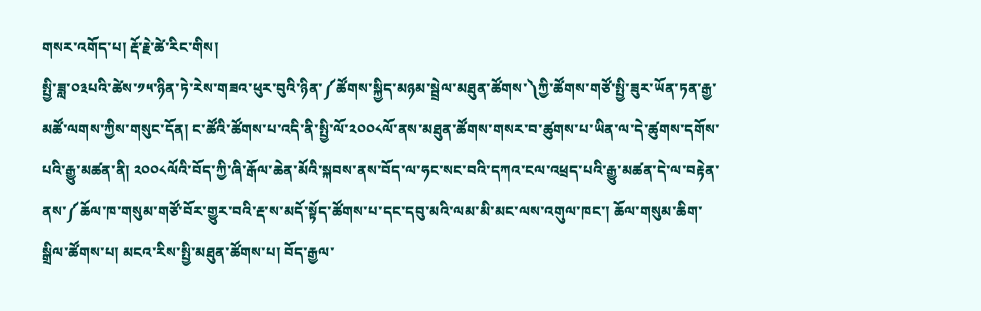གསར་འགོད་པ། རྡོ་རྗེ་ཚེ་རིང་གིས།
སྤྱི་ཟླ་༠༣པའི་ཚེས་༡༥་ཉིན་ཏེ་རེས་གཟའ་ཕུར་བུའི་ཉིན་༼ཚོགས་སྐྱིད་མཉམ་སྦྲེལ་མཐུན་ཚོགས་༽ཀྱི་ཚོགས་གཙོ་སྤྱི་ཟུར་ཡོན་ཏན་རྒྱ་མཚོ་ལགས་ཀྱིས་གསུང་དོན། ང་ཚོའི་ཚོགས་པ་འདི་ནི་སྤྱི་ལོ་༢༠༠༨ལོ་ནས་མཐུན་ཚོགས་གསར་བ་ཚུགས་པ་ཡིན་ལ་དེ་ཚུགས་དགོས་པའི་རྒྱུ་མཚན་ནི། ༢༠༠༨ལོའི་བོད་ཀྱི་ཞི་རྒོལ་ཆེན་མོའི་སྐབས་ནས་བོད་ལ་ཧང་སང་བའི་དཀའ་ངལ་འཕྲད་པའི་རྒྱུ་མཚན་དེ་ལ་བརྟེན་ནས་༼ཆོལ་ཁ་གསུམ་གཙོ་བོར་གྱུར་བའི་རྡ་ས་མདོ་སྟོད་ཚོགས་པ་དང་དབུ་མའི་ལམ་མི་མང་ལས་འགུལ་ཁང་། ཆོལ་གསུམ་ཆིག་སྒྲིལ་ཚོགས་པ། མངའ་རིས་སྤྱི་མཐུན་ཚོགས་པ། བོད་རྒྱལ་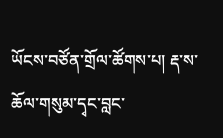ཡོངས་བཙོན་གྲོལ་ཚོགས་པ། རྡ་ས་ཆོལ་གསུམ་དྭང་བླང་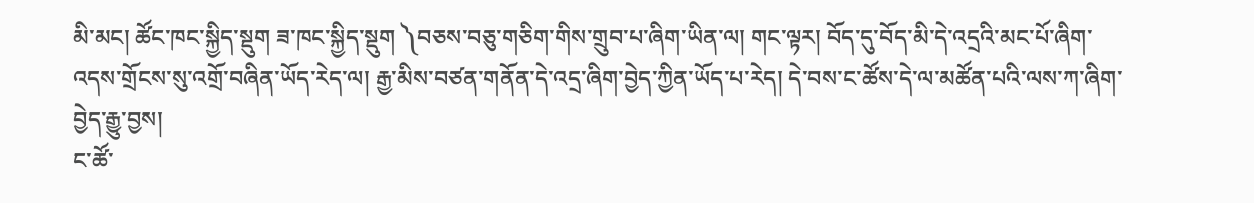མི་མང། ཚོང་ཁང་སྐྱིད་སྡུག ཟ་ཁང་སྐྱིད་སྡུག ༽བཅས་བཅུ་གཅིག་གིས་གྲུབ་པ་ཞིག་ཡིན་ལ། གང་ལྟར། བོད་དུ་བོད་མི་དེ་འདྲའི་མང་པོ་ཞིག་འདས་གྲོངས་སུ་འགྲོ་བཞིན་ཡོད་རེད་ལ། རྒྱ་མིས་བཙན་གནོན་དེ་འདྲ་ཞིག་བྱེད་ཀྱིན་ཡོད་པ་རེད། དེ་བས་ང་ཚོས་དེ་ལ་མཚོན་པའི་ལས་ཀ་ཞིག་བྱེད་རྒྱུ་བྱས།
ང་ཚོ་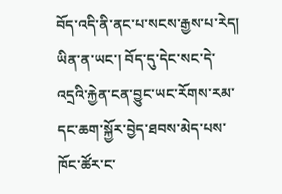བོད་འདི་ནི་ནང་པ་སངས་རྒྱས་པ་རེད། ཡིན་ན་ཡང་། བོད་དུ་དེང་སང་དེ་འདྲའི་རྐྱེན་ངན་བྱུང་ཡང་རོགས་རམ་དང་ཆག་སྐྱོར་བྱེད་ཐབས་མེད་པས་ཁོང་ཚོར་ང་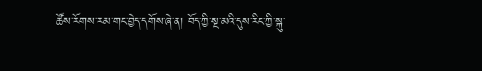ཚོས་རོགས་རམ་གང་བྱེད་དགོས་ཞེ་ན། བོད་ཀྱི་སྔ་མའི་དུས་རིང་ཀྱི་སྐུ་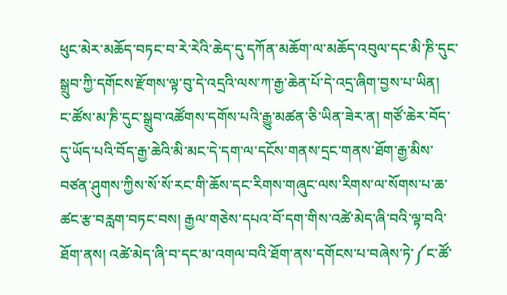ཕུང་མེར་མཆོད་བཏང་བ་རེ་རེའི་ཆེད་དུ་དཀོན་མཆོག་ལ་མཆོད་འབུལ་དང་མི་ཎི་དུང་སྒྲུབ་ཀྱི་དགོངས་རྫོགས་ལྟ་བུ་དེ་འདྲའི་ལས་ཀ་རྒྱ་ཆེན་པོ་དེ་འདྲ་ཞིག་བྱས་པ་ཡིན།
ང་ཚོས་མ་ཎི་དུང་སྒྲུབ་འཚོགས་དགོས་པའི་རྒྱུ་མཚན་ཅི་ཡིན་ཟེར་ན། གཙོ་ཆེར་བོད་དུ་ཡོད་པའི་བོད་རྒྱ་ཆེའི་མི་མང་དེ་དག་ལ་དངོས་གནས་དྲང་གནས་ཐོག་རྒྱ་མིས་བཙན་ཤུགས་ཀྱིས་སོ་སོ་རང་གི་ཆོས་དང་རིགས་གཞུང་ལས་རིགས་ལ་སོགས་པ་ཆ་ཚང་རྩ་བརླག་བཏང་བས། རྒྱལ་གཅེས་དཔའ་བོ་དག་གིས་འཚེ་མེད་ཞི་བའི་ལྟ་བའི་ཐོག་ནས། འཚེ་མེད་ཞི་བ་དང་མ་འགལ་བའི་ཐོག་ནས་དགོངས་པ་བཞེས་ཏེ་༼ང་ཚོ་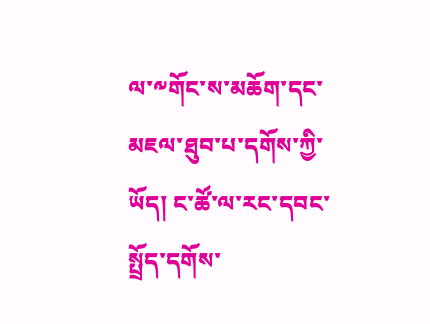ལ་༸གོང་ས་མཆོག་དང་མཇལ་ཐུབ་པ་དགོས་ཀྱི་ཡོད། ང་ཚོ་ལ་རང་དབང་སྤྲོད་དགོས་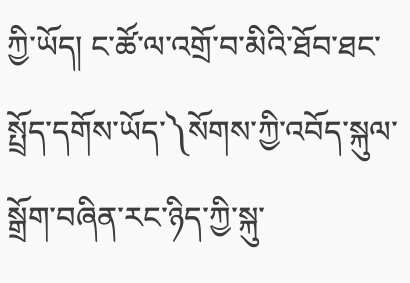ཀྱི་ཡོད། ང་ཚོ་ལ་འགྲོ་བ་མིའི་ཐོབ་ཐང་སྤྲོད་དགོས་ཡོད་༽སོགས་ཀྱི་འབོད་སྐུལ་སྒྲོག་བཞིན་རང་ཉིད་ཀྱི་སྐུ་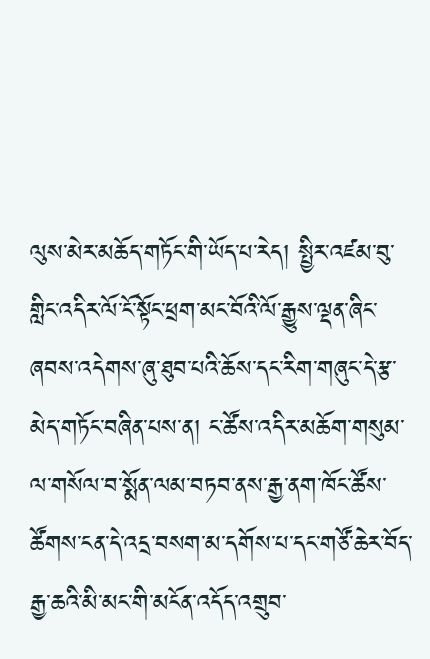ལུས་མེར་མཆོད་གཏོང་གི་ཡོད་པ་རེད། སྤྱིར་འཛམ་བུ་གླིང་འདིར་ལོ་ངོ་སྟོང་ཕྲག་མང་བོའི་ལོ་རྒྱུས་ལྡན་ཞིང་ཞབས་འདེགས་ཞུ་ཐུབ་པའི་ཆོས་དང་རིག་གཞུང་དེ་རྩ་མེད་གཏོང་བཞིན་པས་ན། ང་ཚོས་འདིར་མཆོག་གསུམ་ལ་གསོལ་བ་སྨོན་ལམ་བཏབ་ནས་རྒྱ་ནག་ཁོང་ཚོས་ཚོགས་ངན་དེ་འདྲ་བསག་མ་དགོས་པ་དང་གཙོ་ཆེར་བོད་རྒྱ་ཆའི་མི་མང་གི་མངོན་འདོད་འགྲུབ་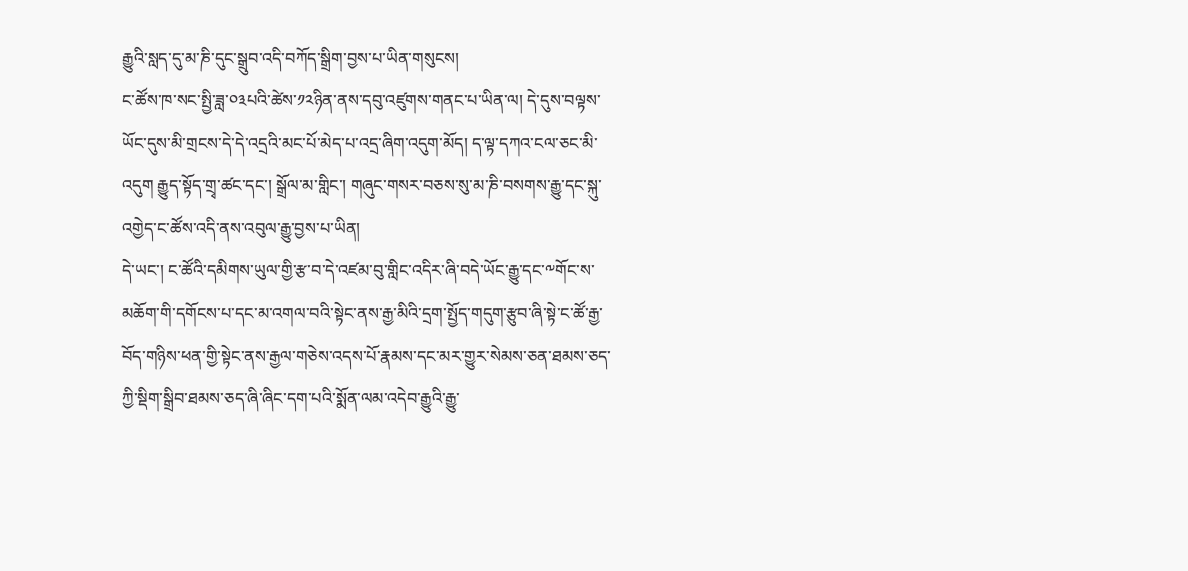རྒྱུའི་སླད་དུ་མ་ཎི་དུང་སྒྲུབ་འདི་བཀོད་སྒྲིག་བྱས་པ་ཡིན་གསུངས།
ང་ཚོས་ཁ་སང་སྤྱི་ཟླ་༠༣པའི་ཚེས་༡༢ཉིན་ནས་དབུ་འཛུགས་གནང་པ་ཡིན་ལ། དེ་དུས་བལྟས་ཡོང་དུས་མི་གྲངས་དེ་དེ་འདྲའི་མང་པོ་མེད་པ་འདྲ་ཞིག་འདུག་མོད། ད་ལྟ་དཀའ་ངལ་ཅང་མི་འདུག རྒྱུད་སྟོད་གྲྭ་ཚང་དང་། སྒྲོལ་མ་གླིང་། གཞུང་གསར་བཅས་སུ་མ་ཎི་བསགས་རྒྱུ་དང་སྐུ་འགྱེད་ང་ཚོས་འདི་ནས་འབུལ་རྒྱུ་བྱས་པ་ཡིན།
དེ་ཡང་། ང་ཚོའི་དམིགས་ཡུལ་གྱི་རྩ་བ་དེ་འཛམ་བུ་གླིང་འདིར་ཞི་བདེ་ཡོང་རྒྱུ་དང་༸གོང་ས་མཆོག་གི་དགོངས་པ་དང་མ་འགལ་བའི་སྟེང་ནས་རྒྱ་མིའི་དྲག་སྤྱོད་གདུག་རྩུབ་ཞི་སྟེ་ང་ཚོ་རྒྱ་བོད་གཉིས་ཕན་གྱི་སྟེང་ནས་རྒྱལ་གཅེས་འདས་པོ་རྣམས་དང་མར་གྱུར་སེམས་ཅན་ཐམས་ཅད་ཀྱི་སྡིག་སྒྲིབ་ཐམས་ཅད་ཞི་ཞིང་དག་པའི་སྨོན་ལམ་འདེབ་རྒྱུའི་རྒྱུ་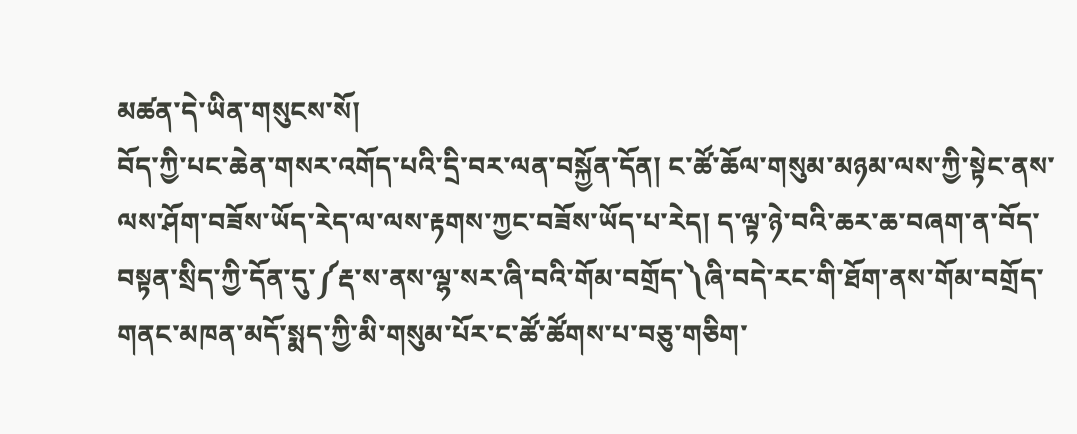མཚན་དེ་ཡིན་གསུངས་སོ།
བོད་ཀྱི་པང་ཆེན་གསར་འགོད་པའི་དྲི་བར་ལན་བསྐྱོན་དོན། ང་ཚོ་ཆོལ་གསུམ་མཉམ་ལས་ཀྱི་སྟེང་ནས་ལས་ཤོག་བཟོས་ཡོད་རེད་ལ་ལས་རྟགས་ཀྱང་བཟོས་ཡོད་པ་རེད། ད་ལྟ་ཉེ་བའི་ཆར་ཆ་བཞག་ན་བོད་བསྟན་སྲིད་ཀྱི་དོན་དུ་༼རྡ་ས་ནས་ལྷ་སར་ཞི་བའི་གོམ་བགྲོད་༽ཞི་བདེ་རང་གི་ཐོག་ནས་གོམ་བགྲོད་གནང་མཁན་མདོ་སྨད་ཀྱི་མི་གསུམ་པོར་ང་ཚོ་ཚོགས་པ་བཅུ་གཅིག་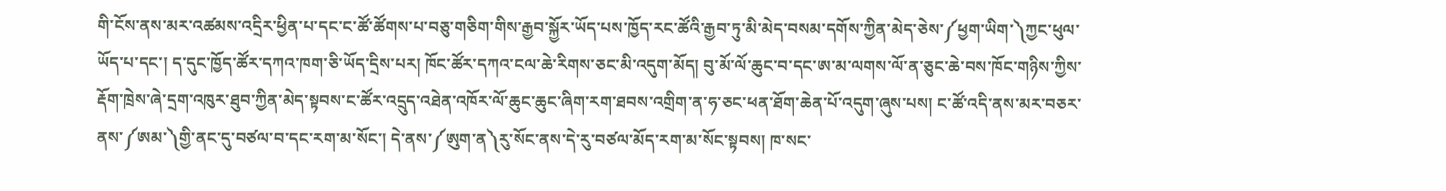གི་ངོས་ནས་མར་འཚམས་འདྲིར་ཕྱིན་པ་དང་ང་ཚོ་ཚོགས་པ་བཅུ་གཅིག་གིས་རྒྱབ་སྐྱོར་ཡོད་པས་ཁྱོད་རང་ཚོའི་རྒྱབ་ཏུ་མི་མེད་བསམ་དགོས་ཀྱིན་མེད་ཅེས་༼ཕྱག་ཡིག་༽ཀྱང་ཕུལ་ཡོད་པ་དང་། ད་དུང་ཁྱོད་ཚོར་དཀའ་ཁག་ཅི་ཡོད་དྲིས་པར། ཁོང་ཚོར་དཀའ་ངལ་ཆེ་རིགས་ཅང་མི་འདུག་མོད། བུ་མོ་ལོ་ཆུང་བ་དང་ཨ་མ་ལགས་ལོ་ན་ཅུང་ཆེ་བས་ཁོང་གཉིས་ཀྱིས་རྡོག་ཁྲེས་ཞེ་དྲག་འཁུར་ཐུབ་ཀྱིན་མེད་སྟབས་ང་ཚོར་འདྲུད་འཐེན་འཁོར་ལོ་ཆུང་ཆུང་ཞིག་རག་ཐབས་འགྲིག་ན་ཧ་ཅང་ཕན་ཐོག་ཆེན་པོ་འདུག་ཞུས་པས། ང་ཚོ་འདི་ནས་མར་བཅར་ནས་༼ཨམ་༽གྱི་ནང་དུ་བཙལ་བ་དང་རག་མ་སོང་། དེ་ནས་༼ཨུག་ན༽རུ་སོང་ནས་དེ་རུ་བཙལ་མོད་རག་མ་སོང་སྟབས། ཁ་སང་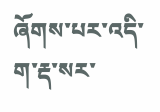ཞོགས་པར་འདི་ག་རྡ་སར་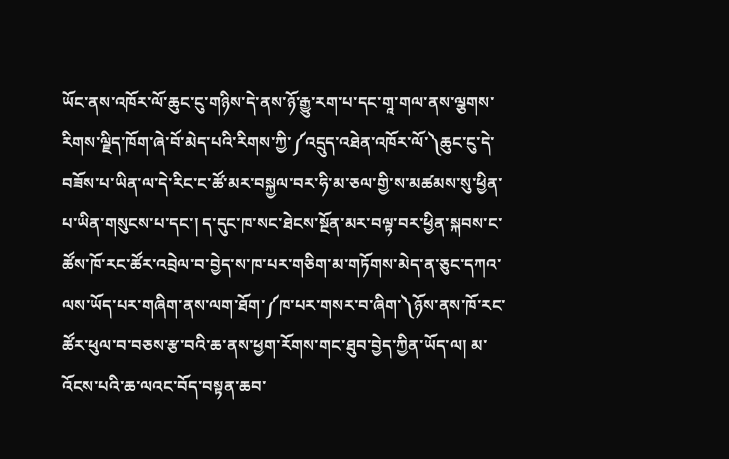ཡོང་ནས་འཁོར་ལོ་ཆུང་ངུ་གཉིས་དེ་ནས་ཉོ་རྒྱུ་རག་པ་དང་གཱ་གལ་ནས་ལྕགས་རིགས་ལྗིད་ཁོག་ཞེ་བོ་མེད་པའི་རིགས་ཀྱི་༼འདྲུད་འཐེན་འཁོར་ལོ་༽ཆུང་ངུ་དེ་བཟོས་པ་ཡིན་ལ་དེ་རིང་ང་ཚོ་མར་བསྐྱལ་བར་ཧི་མ་ཅལ་གྱི་ས་མཚམས་སུ་ཕྱིན་པ་ཡིན་གསུངས་པ་དང་། ད་དུང་ཁ་སང་ཐེངས་སྔོན་མར་བལྟ་བར་ཕྱིན་སྐབས་ང་ཚོས་ཁོ་རང་ཚོར་འབྲེལ་བ་བྱེད་ས་ཁ་པར་གཅིག་མ་གཏོགས་མེད་ན་ཅུང་དཀའ་ལས་ཡོད་པར་གཞིག་ནས་ལག་ཐོག་༼ཁ་པར་གསར་བ་ཞིག་༽ཉོས་ནས་ཁོ་རང་ཚོར་ཕུལ་བ་བཅས་རྩ་བའི་ཆ་ནས་ཕྱག་རོགས་གང་ཐུབ་བྱེད་ཀྱིན་ཡོད་ལ། མ་འོངས་པའི་ཆ་ལའང་བོད་བསྟན་ཆབ་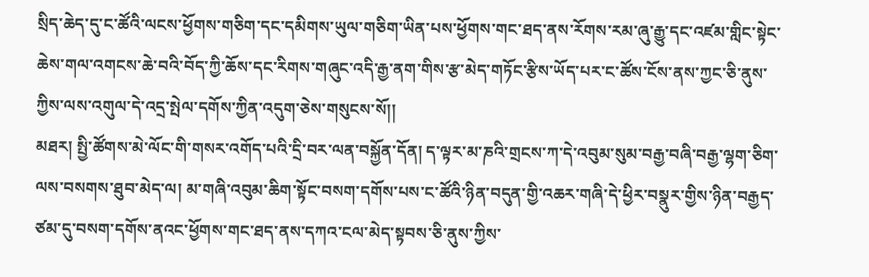སྲིད་ཆེད་དུ་ང་ཚོའི་ལངས་ཕྱོགས་གཅིག་དང་དམིགས་ཡུལ་གཅིག་ཡིན་པས་ཕྱོགས་གང་ཐད་ནས་རོགས་རམ་ཞུ་རྒྱུ་དང་འཛམ་གླིང་སྟེང་ཆེས་གལ་འགངས་ཆེ་བའི་བོད་ཀྱི་ཆོས་དང་རིགས་གཞུང་འདི་རྒྱ་ནག་གིས་རྩ་མེད་གཏོང་རྩིས་ཡོད་པར་ང་ཚོས་ངོས་ནས་ཀྱང་ཅི་ནུས་ཀྱིས་ལས་འགུལ་དེ་འདྲ་སྤེལ་དགོས་ཀྱིན་འདུག་ཅེས་གསུངས་སོ།།
མཐར། སྤྱི་ཚོགས་མེ་ལོང་གི་གསར་འགོད་པའི་དྲི་བར་ལན་བསྐྱོན་དོན། ད་ལྟར་མ་ཎའི་གྲངས་ཀ་དེ་འབུམ་སུམ་བརྒྱ་བཞི་བརྒྱ་ལྷག་ཅིག་ལས་བསགས་ཐུབ་མེད་ལ། མ་གཞི་འབུམ་ཆིག་སྟོང་བསག་དགོས་པས་ང་ཚོའི་ཉིན་བདུན་གྱི་འཆར་གཞི་དེ་ཕྱིར་བསྣུར་གྱིས་ཉིན་བརྒྱད་ཙམ་དུ་བསག་དགོས་ནའང་ཕྱོགས་གང་ཐད་ནས་དཀའ་ངལ་མེད་སྟབས་ཅི་ནུས་ཀྱིས་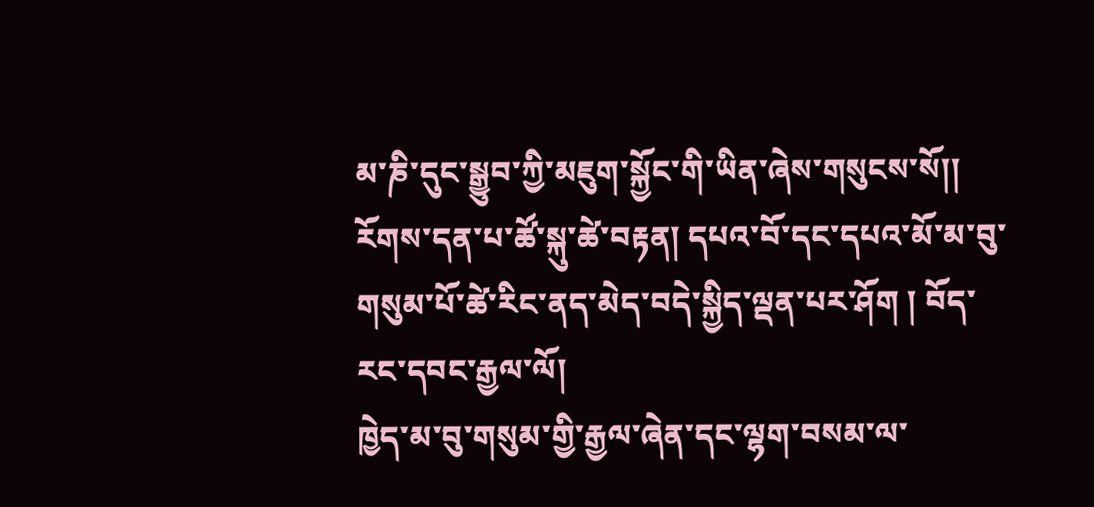མ་ཎི་དུང་སྒྱུབ་ཀྱི་མཇུག་སྐྱོང་གི་ཡིན་ཞེས་གསུངས་སོ།།
རོགས་དན་པ་ཚོ་སྐུ་ཚེ་བརྟན། དཔའ་བོ་དང་དཔའ་མོ་མ་བུ་གསུམ་པོ་ཚེ་རིང་ནད་མེད་བདེ་སྐྱིད་ལྡན་པར་ཤོག ། བོད་རང་དབང་རྒྱལ་ལོ།
ཁྱེད་མ་བུ་གསུམ་གྱི་རྒྱལ་ཞེན་དང་ལྷག་བསམ་ལ་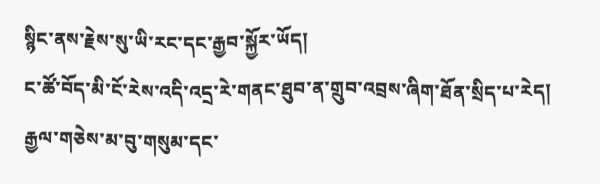སྙིང་ནས་རྗེས་སུ་ཡི་རང་དང་རྒྱབ་སྐྱོར་ཡོད།
ང་ཚོ་བོད་མི་ངོ་རེས་འདི་འདྲ་རེ་གནང་ཐུབ་ན་གྲུབ་འབྲས་ཞིག་ཐོན་སྲིད་པ་རེད། རྒྱལ་གཅེས་མ་བུ་གསུམ་དང་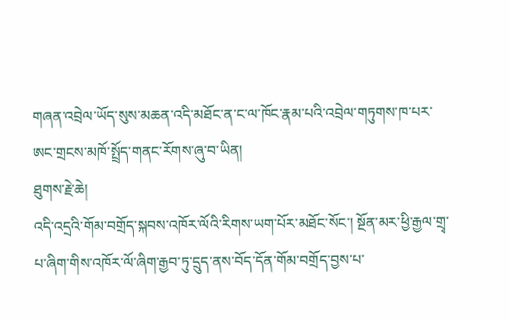གཞན་འབྲེལ་ཡོད་སུས་མཆན་འདི་མཐོང་ན་ང་ལ་ཁོང་རྣམ་པའི་འབྲེལ་གཏུགས་ཁ་པར་ཨང་གྲངས་མཁོ་སྤྲོད་གནང་རོགས་ཞུ་བ་ཡིན།
ཐུགས་རྗེ་ཆེ།
འདི་འདྲའི་གོམ་བགྲོད་སྐབས་འཁོར་ལོའི་རིགས་ཡག་པོར་མཐོང་སོང་། སྔོན་མར་ཕྱི་རྒྱལ་གྲྭ་པ་ཞིག་གིས་འཁོར་ལོ་ཞིག་རྒྱབ་ཏུ་དྲུད་ནས་བོད་དོན་གོམ་བགྲོད་བྱས་པ་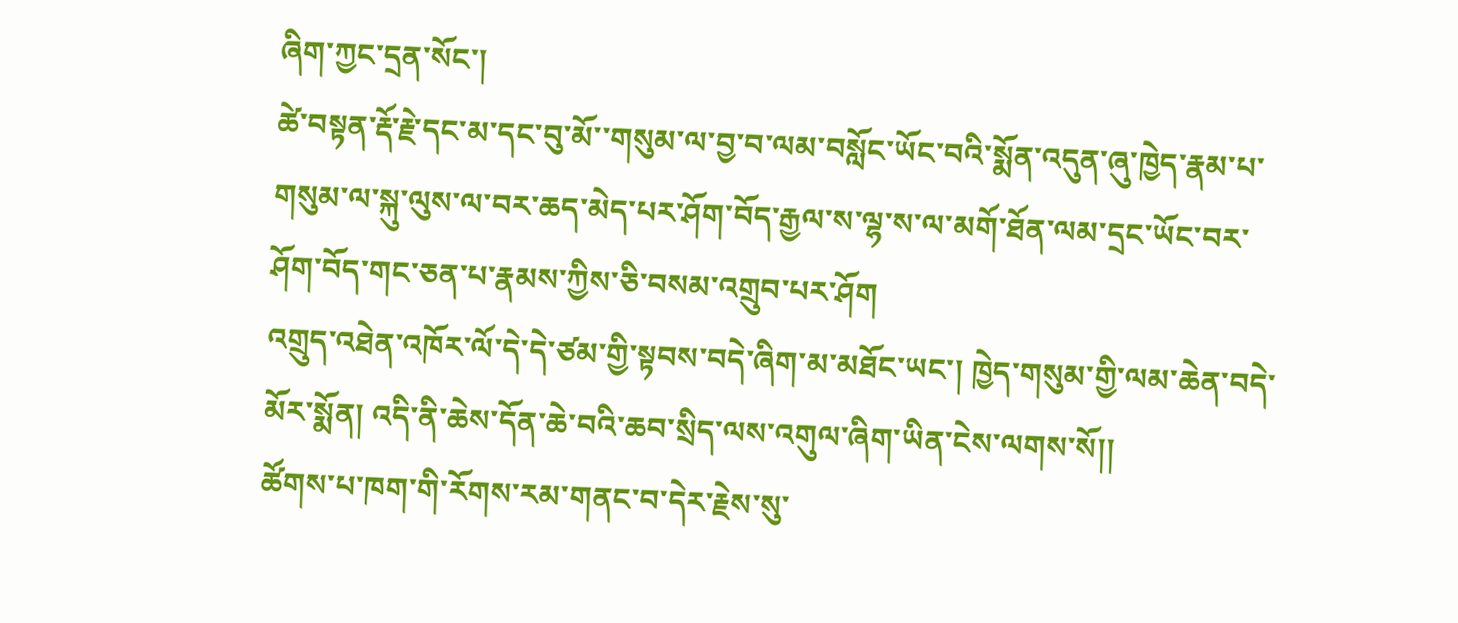ཞིག་ཀྱང་དྲན་སོང་།
ཚེ་བསྟན་རྡོ་རྗེ་དང་མ་དང་བུ་མོ་་གསུམ་ལ་བྱ་བ་ལམ་བསློང་ཡོང་བའི་སྨོན་འདུན་ཞུ་ཁྱེད་རྣམ་པ་གསུམ་ལ་སྐུ་ལུས་ལ་བར་ཆད་མེད་པར་ཤོག་བོད་རྒྱལ་ས་ལྷ་ས་ལ་མགོ་ཐོན་ལམ་དྲང་ཡོང་བར་ཤོག་བོད་གང་ཅན་པ་རྣམས་ཀྱིས་ཅི་བསམ་འགྲུབ་པར་ཤོག
འགྲུད་འཐེན་འཁོར་ལོ་དེ་དེ་ཙམ་གྱི་སྟབས་བདེ་ཞིག་མ་མཐོང་ཡང་། ཁྱེད་གསུམ་གྱི་ལམ་ཆེན་བདེ་མོར་སྨོན། འདི་ནི་ཆེས་དོན་ཆེ་བའི་ཆབ་སྲིད་ལས་འགུལ་ཞིག་ཡིན་ངེས་ལགས་སོ།།
ཚོགས་པ་ཁག་གི་རོགས་རམ་གནང་བ་དེར་རྗེས་སུ་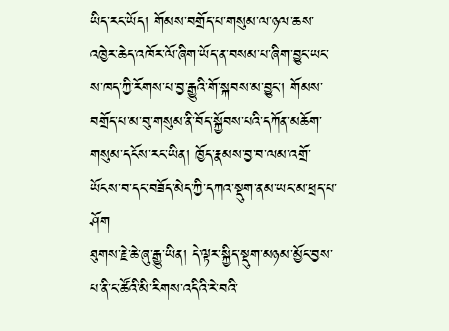ཡིད་རང་ཡོད། གོམས་བགྲོད་པ་གསུམ་ལ་ཉལ་ཆས་འཁྱེར་ཆེད་འཁོར་ལོ་ཞིག་ཡོད་ན་བསམ་པ་ཞིག་བྱུང་ཡང་ས་ཁད་ཀྱི་རོགས་པ་བྱ་རྒྱུའི་གོ་སྐབས་མ་བྱུང་། གོམས་བགྲོད་པ་མ་བུ་གསུམ་ནི་བོད་སྐྱོབས་པའི་དཀོན་མཆོག་གསུམ་དངོས་རང་ཡིན། ཁྱོད་རྣམས་བྱ་བ་ལམ་འགྲོ་ཡོངས་བ་དང་བཟོད་མེད་ཀྱི་དཀའ་སྡུག་ནམ་ཡང་མ་ཕྲད་པ་ཤོག
ཐུགས་རྗེ་ཆེ་ཞུ་རྒྱུ་ཡིན། དེ་ལྟར་སྐྱིད་སྡུག་མཉམ་མྱོང་བྱས་པ་ནི་ང་ཚོའི་མི་རིགས་འདིའི་རེ་བའི་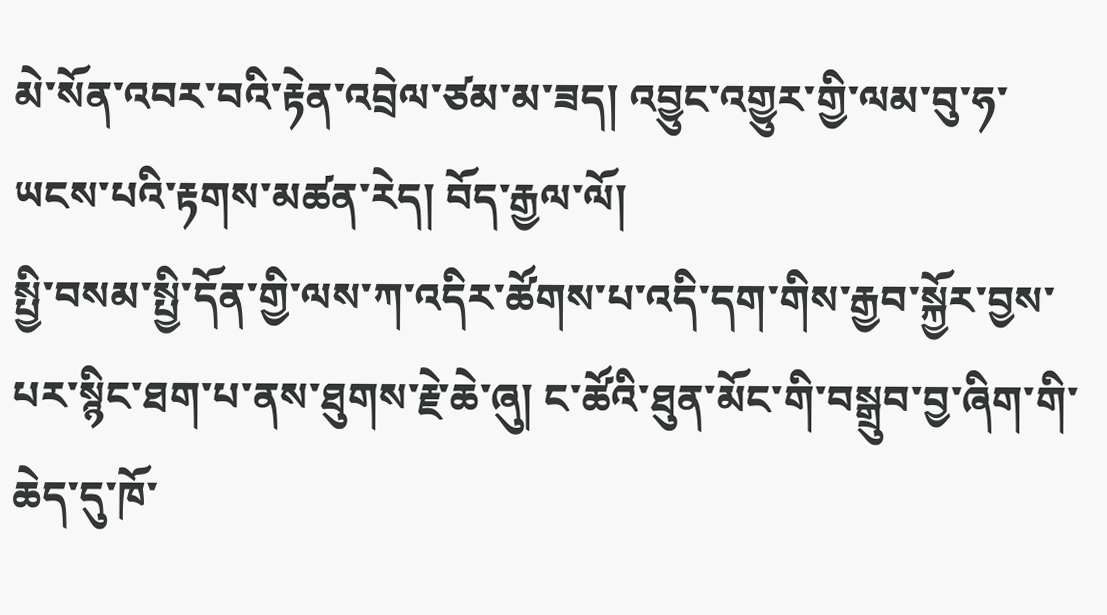མེ་སོན་འབར་བའི་རྟེན་འབྲེལ་ཙམ་མ་ཟད། འབྱུང་འགྱུར་གྱི་ལམ་བུ་ཧ་ཡངས་པའི་རྟགས་མཚན་རེད། བོད་རྒྱལ་ལོ།
སྤྱི་བསམ་སྤྱི་དོན་གྱི་ལས་ཀ་འདིར་ཚོགས་པ་འདི་དག་གིས་རྒྱབ་སྐྱོར་བྱས་པར་སྙིང་ཐག་པ་ནས་ཐུགས་རྗེ་ཆེ་ཞུ། ང་ཚོའི་ཐུན་མོང་གི་བསྒྲུབ་བྱ་ཞིག་གི་ཆེད་དུ་ཁོ་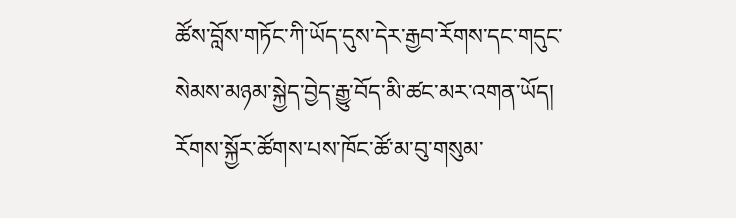ཚོས་བློས་གཏོང་ཀི་ཡོད་དུས་དེར་རྒྱབ་རོགས་དང་གདུང་སེམས་མཉམ་སྐྱེད་བྱེད་རྒྱུ་བོད་མི་ཚང་མར་འགན་ཡོད།
རོགས་སྐྱོར་ཚོགས་པས་ཁོང་ཚོ་མ་བུ་གསུམ་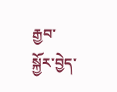རྒྱབ་སྐྱོར་བྱེད་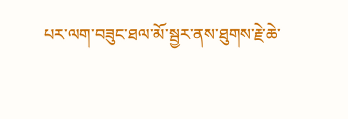པར་ལག་བཟུང་ཐལ་མོ་སྦྱར་ནས་ཐུགས་རྗེ་ཆེ་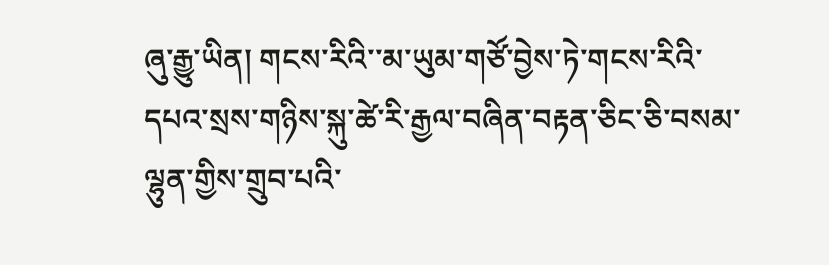ཞུ་རྒྱུ་ཡིན། གངས་རིའི་་མ་ཡུམ་གཙོ་བྱེས་ཏེ་གངས་རིའི་དཔའ་སྲས་གཉིས་སྐུ་ཚེ་རི་རྒྱལ་བཞིན་བརྟན་ཅིང་ཅི་བསམ་ལྷུན་གྱིས་གྲུབ་པའི་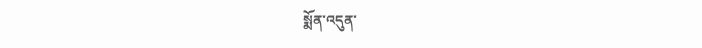སྨོན་འདུན་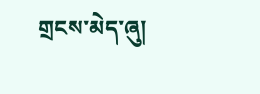གྲངས་མེད་ཞུ།